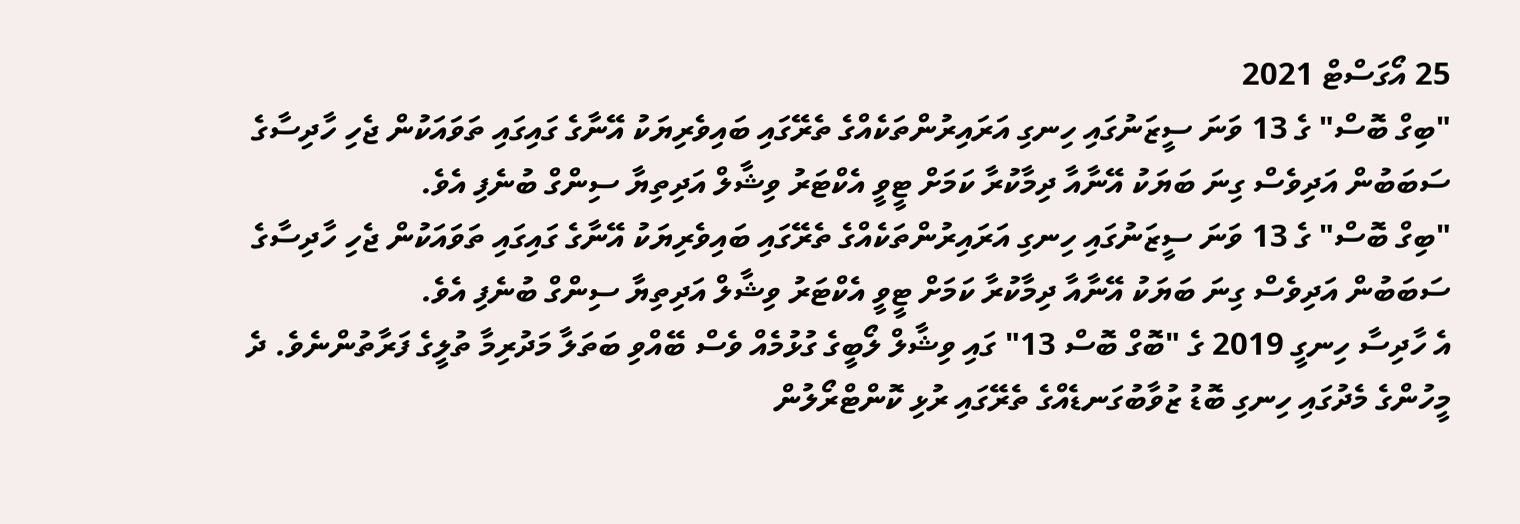25 އޯގަސްޓް 2021
"ބިގް ބޮސް" ގެ 13 ވަނަ ސީޒަނުގައި ހިނގި އަރައިރުންތަކެއްގެ ތެރޭގައި ބައިވެރިޔަކު އޭނާގެ ގައިގައި ތަވައަކުން ޖެހި ހާދިސާގެ ސަބަބުން އަދިވެސް ގިނަ ބަޔަކު އޭނާއާ ދިމާކުރާ ކަމަށް ޓީވީ އެކްޓަރު ވިޝާލް އަދިތިޔާ ސިންގް ބުނެފި އެވެ.
"ބިގް ބޮސް" ގެ 13 ވަނަ ސީޒަނުގައި ހިނގި އަރައިރުންތަކެއްގެ ތެރޭގައި ބައިވެރިޔަކު އޭނާގެ ގައިގައި ތަވައަކުން ޖެހި ހާދިސާގެ ސަބަބުން އަދިވެސް ގިނަ ބަޔަކު އޭނާއާ ދިމާކުރާ ކަމަށް ޓީވީ އެކްޓަރު ވިޝާލް އަދިތިޔާ ސިންގް ބުނެފި އެވެ.
އެ ހާދިސާ ހިނގީ 2019 ގެ "ބޮގް ބޮސް 13" ގައި ވިޝާލް ލޯބީގެ ގުޅުމެއް ވެސް ބޭއްވި ބަތަލާ މަދުރިމާ ތުލީގެ ފަރާތުންނެވެ. ދެ މީހުންގެ މެދުގައި ހިނގި ބޮޑު ޒުވާބުގަނޑެއްގެ ތެރޭގައި ރުޅި ކޮންޓްރޯލުން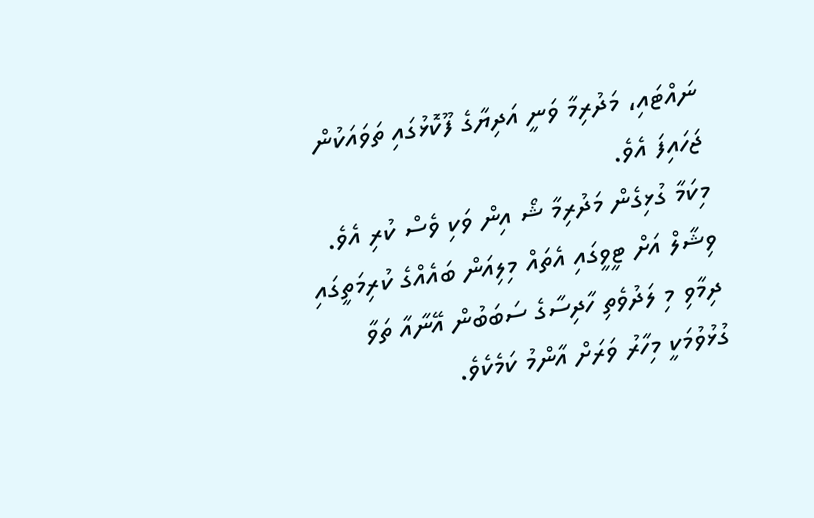ނައްޓައި، މަދުރިމާ ވަނީ އަދިޔާގެ ފޫކޮޅުގައި ތަވައަކުން ޖަހައިފަ އެވެ.
މިކަމާ ގުޅިގެން މަދުރިމާ ޝޯ އިން ވަކި ވެސް ކުރި އެވެ. ވިޝާލް އަށް ޓީވީގައި އެތައް މިލިއަން ބައެއްގެ ކުރިމަތީގައި ދިމާވި މި ލަދުވެތި ހާދިސާގެ ސަބަބުން އޭނާއާ ތަވާ ގުޅުވުމަކީ މިހާރު ވަރަށް އާންމު ކަމެކެވެ.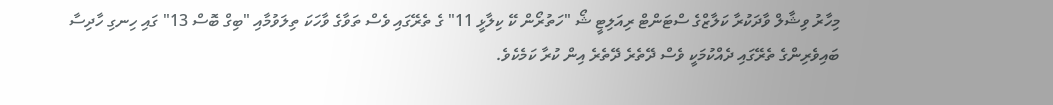މިހާރު ވިޝާލް ވާދަކުރާ ކަލާޒްގެ ސްޓަންޓް ރިއަލިޓީ ޝޯ "ހަތުރޯން ކޭ ކިލާޅީ 11" ގެ ތެރޭގައި ވެސް ތަވާގެ ވާހަކަ ތިލަވުމާއި "ބިގް ބޮސް 13" ގައި ހިނގި ހާދިސާ ބައިވެރިންގެ ތެރޭގައި ދެއްކުމަކީ ވެސް ދޭތެރެ ދޭތެރެ އިން ކުރާ ކަމެކެވެ.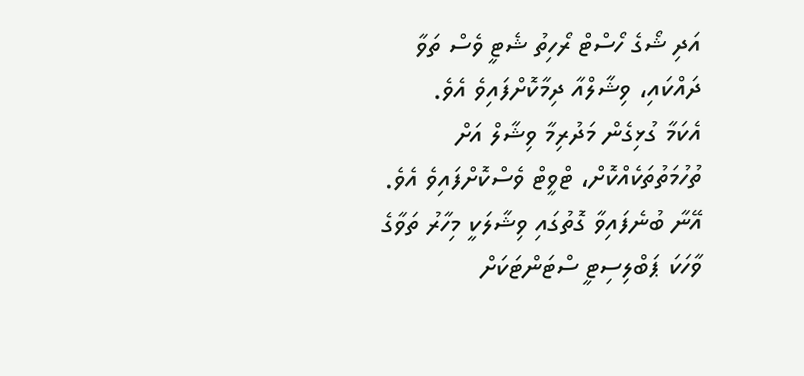އަދި ޝޯގެ ހޯސްޓް ރޯހިތު ޝެޓީ ވެސް ތަވާ ދައްކައި، ވިޝާލްއާ ދިމާކޮށްފައިވެ އެވެ.
އެކަމާ ގުޅިގެން މަދުރިމާ ވިޝާލް އަށް ތުހުމަތުތަކެއްކޮށް، ޓްވީޓް ވެސްކޮށްފައިވެ އެވެ. އޭނާ ބުނެފައިވާ ގޮތުގައި ވިޝާލަކީ މިހާރު ތަވާގެ ވާހަކަ ޕަބްލިސިޓީ ސްޓަންޓަކަށް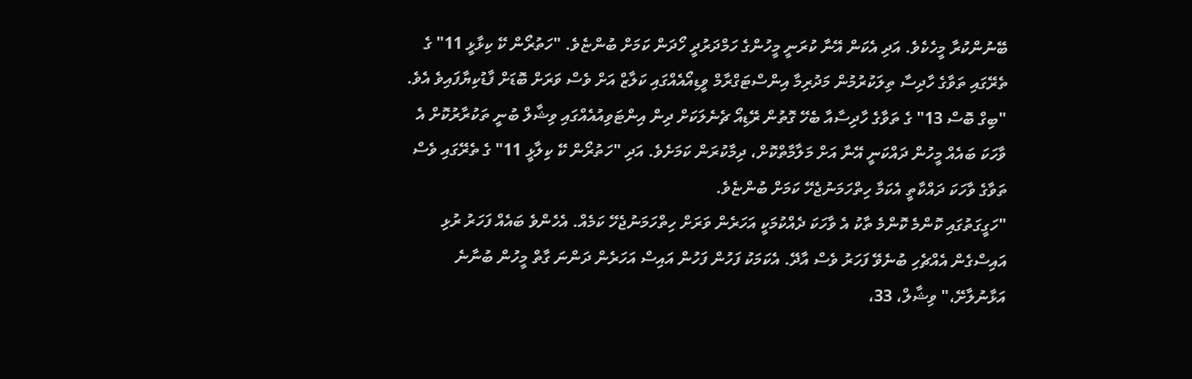ބޭނުންކުރާ މީހެކެވެ. އަދި އެކަން އޭނާ ކުރަނީ މީހުންގެ ހަމްދަރުދީ ހޯދަން ކަމަށް ބުންޏެވެ. "ހަތުރޯން ކޭ ކިޅާޅީ 11" ގެ ތެރޭގައި ތަވާގެ ހާދިސާ ތިލަކުރުމުން މަދުރިމާ އިންސްޓަގްރާމް ވީޑިއޯއެއްގައި ކަލާޒް އަށް ވެސް ވަރަށް ބޮޑަށް ފާޑުކިޔާފައިވެ އެވެ.
"ބިގް ބޮސް 13" ގެ ތަވާގެ ހާދިސާއާ ބެހޭ ގޮތުން ރޭޑިއޯ ޗެނެލަކަށް ދިން އިންޓަވިއުއެއްގައި ވިޝާލް ބުނީ ތަކުރާރުކޮށް އެ ވާހަކަ ބައެއް މީހުން ދައްކަނީ އޭނާ އަށް މަލާމާތްކޮށް، ދިމާކުރަން ކަމަށެވެ. އަދި "ހަތުރޯން ކޭ ކިލާޅީ 11" ގެ ތެރޭގައި ވެސް ތަވާގެ ވާހަކަ ދައްކާތީ އެކަމާ ހިތްހަމަނުޖެހޭ ކަމަށް ބުންޏެވެ.
"ހަގީގަތުގައި ކޮންމެ ކޮންމެ ތާކު އެ ވާހަކަ ދެއްކުމަކީ އަހަރެން ވަރަށް ހިތްހަމަނުޖެހޭ ކަމެއް. އެހެންވެ ބައެއް ފަހަރު ރުޅި އައިސްގެން އެއްޗެހި ބުނެވޭ ފަހަރު ވެސް އާދޭ. އެކަމަކު ފަހުން ފަހުން އައިސް އަހަރެން ދަންނަ ގާތް މީހުން ބުނާނެ އަޅާނުލާށޭ،" ވިޝާލް، 33،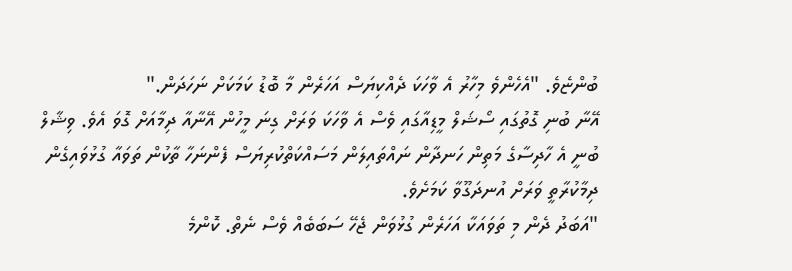ބުންޏެވެ. "އެހެންވެ މިހާރު އެ ވާހަކަ ދެއްކިޔަސް އަހަރެން މާ ބޮޑު ކަމަކަށް ނަހަދަން."
އޭނާ ބުނި ގޮތުގައި ސޯޝަލް މީޑިއާގައި ވެސް އެ ވާހަކަ ވަރަށް ގިނަ މީހުން އޭނާއާ ދިމާއަށް ގޮވަ އެވެ. ވިޝާލް ބުނީ އެ ހާދިސާގެ މަތިން ހަނދާން ނައްތައިލަން މަސައްކަތްކުރިޔަސް ފެންނަހާ ތާކުން ތަވައާ ގުޅުވައިގެން ދިމާކުރާތީ ވަރަށް އުނދަގޫވާ ކަމަށެވެ.
"އަބަދު ދެން މި ތަވައަކާ އަހަރެން ގުޅުވަން ޖެހޭ ސަބަބެއް ވެސް ނެތް. ކޮންމެ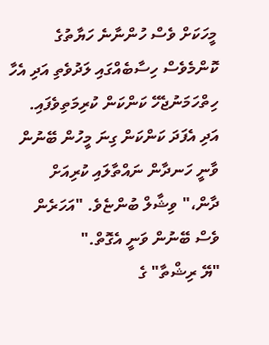މީހަކަށް ވެސް ހުންނާނެ ހަޔާތުގެ ކޮންމެވެސް ހިސާބެއްގައި ލަދުވެތި އަދި އެހާ ހިތްހަމަނުޖެހޭ ކަންކަން ކުރިމަތިވެފައި. އަދި އެފަދަ ކަންކަން ގިނަ މީހުން ބޭނުން ވާނީ ހަނދާން ނައްތާލައި ކުރިއަށް ދާން،" ވިޝާލް ބުންޏެވެ. "އަހަރެން ވެސް ބޭނުން ވަނީ އެގޮތް."
"ޔޭ ރިޝްތާ" ގެ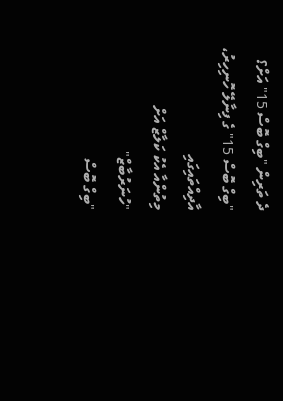ދެ ތަރިން "ބިގް ބޮސް 15" އަށް؟
"ބިގް ބޮސް 15" ގެ ފިނާލޭ ހޮނިހިރު، އާދިއްތައިގައި
މިތުންއާ އެކު ކަލާޒް އަށް "ހުނަރުބާޒް"
"ބިގް ބޮސް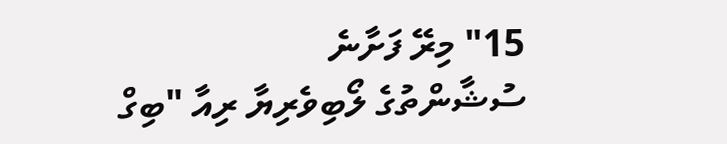15" މިރޭ ފަށާނެ
ސުޝާންތުގެ ލޯބިވެރިޔާ ރިއާ "ބިގް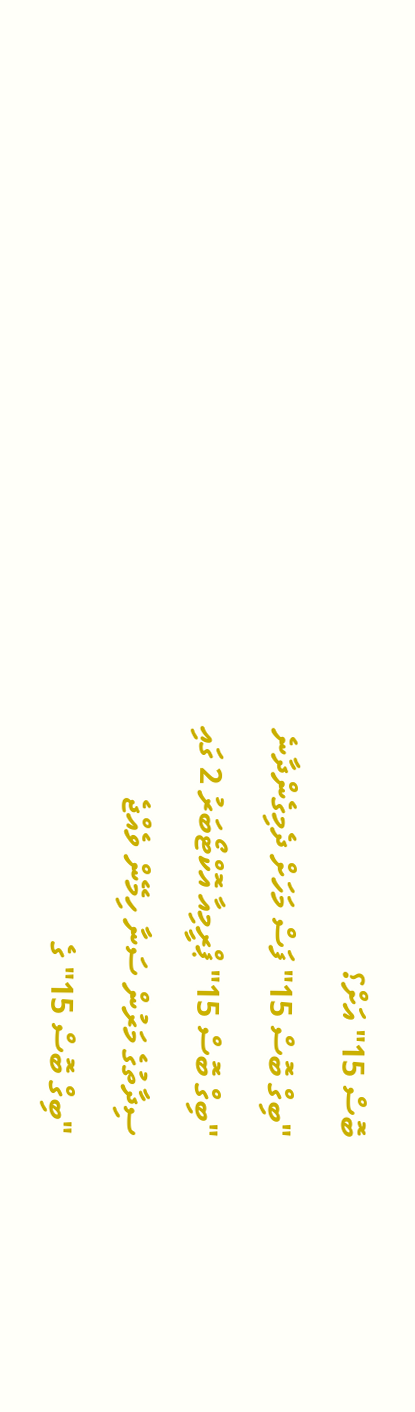ބޮސް 15" އަށް؟
"ބިގް ބޮސް 15" ފަސް މަހަށް ދެމިގެންދާނެ
"ބިގް ބޮސް 15" ޕްރީމިއާ އޮކްޓޯބަރު 2 ގައި
ސިދާތުގެ މަރުން ސަނާ ހިމޭން ވެއްޖެ
"ބިގް ބޮސް 15" ގެ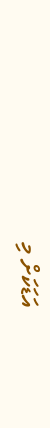އަޑަކަށް މި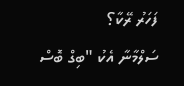ފަހަރު ރޭކާ؟
ސަލްމާނާ އެކު "ބިގް ބޮސް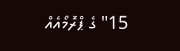15" ގެ ޕްރޮމޯއެއް